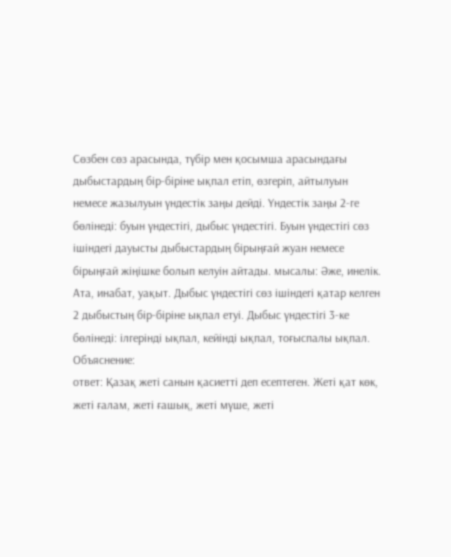Сөзбен сөз арасында, түбір мен қосымша арасындағы дыбыстардың бір-біріне ықпал етіп, өзгеріп, айтылуын немесе жазылуын үндестік заңы дейді. Үндестік заңы 2-ге бөлінеді: буын үндестігі, дыбыс үндестігі. Буын үндестігі сөз ішіндегі дауысты дыбыстардың бірыңғай жуан немесе бірыңғай жіңішке болып келуін айтады. мысалы: Әже, инелік. Ата, инабат, уақыт. Дыбыс үндестігі сөз ішіндегі қатар келген 2 дыбыстың бір-біріне ықпал етуі. Дыбыс үндестігі 3-ке бөлінеді: ілгерінді ықпал, кейінді ықпал, тоғыспалы ықпал.
Объяснение:
ответ: Қазақ жеті санын қасиетті деп есептеген. Жеті қат көк, жеті ғалам, жеті ғашық, жеті мүше, жеті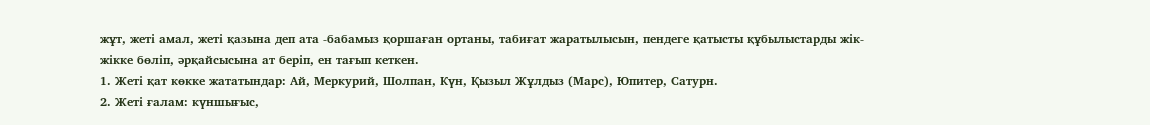жұт, жеті амал, жеті қазына деп ата -бабамыз қоршаған ортаны, табиғат жаратылысын, пендеге қатысты құбылыстарды жік-жікке бөліп, əрқайсысына ат беріп, ен тағып кеткен.
1. Жеті қат көкке жататындар: Ай, Меркурий, Шолпан, Күн, Қызыл Жұлдыз (Марс), Юпитер, Сатурн.
2. Жеті ғалам: күншығыс,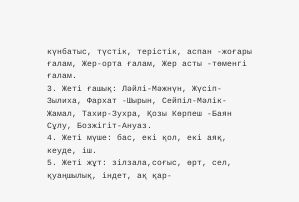күнбатыс, түстік, терістік, аспан -жоғары ғалам, Жер-орта ғалам, Жер асты -төменгі ғалам.
3. Жеті ғашық: Лəйлі-Мəжнүн, Жүсіп-Зылиха, Фархат -Шырын, Сейпіл-Мəлік- Жамал, Тахир-Зухра, Қозы Көрпеш -Баян Сұлу, Бозжігіт-Ануаз.
4. Жеті мүше: бас, екі қол, екі аяқ, кеуде, іш.
5. Жеті жұт: зілзала,соғыс, өрт, сел, қуаңшылық, індет, ақ қар-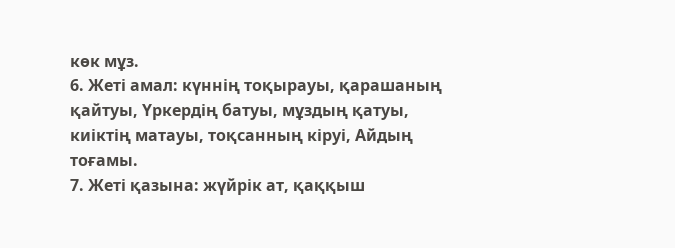көк мұз.
6. Жеті амал: күннің тоқырауы, қарашаның қайтуы, Үркердің батуы, мұздың қатуы, киіктің матауы, тоқсанның кіруі, Айдың тоғамы.
7. Жеті қазына: жүйрік ат, қаққыш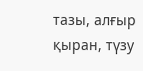тазы, алғыр қыран, түзу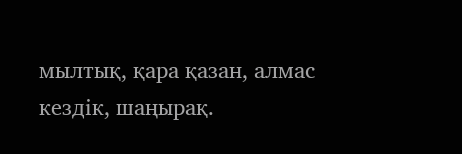мылтық, қара қазан, алмас кездік, шаңырақ.